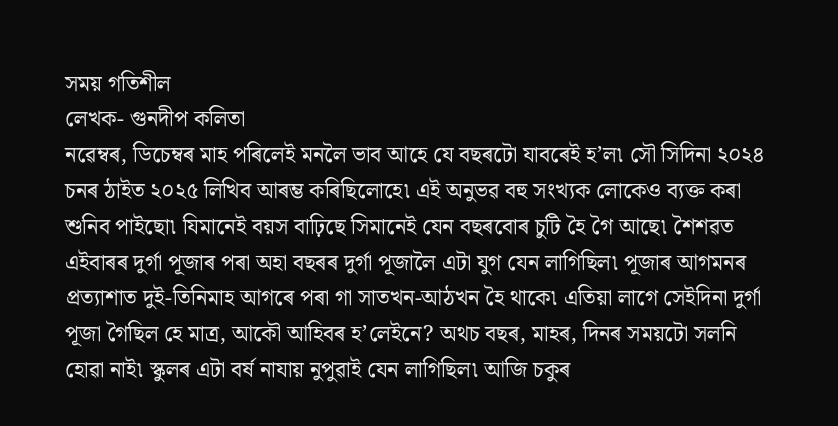সময় গতিশীল
লেখক- গুনদীপ কলিতা
নৱেম্বৰ, ডিচেম্বৰ মাহ পৰিলেই মনলৈ ভাব আহে যে বছৰটো যাবৰেই হ’ল৷ সৌ সিদিনা ২০২৪ চনৰ ঠাইত ২০২৫ লিখিব আৰম্ভ কৰিছিলোহে৷ এই অনুভৱ বহু সংখ্যক লোকেও ব্যক্ত কৰা শুনিব পাইছো৷ যিমানেই বয়স বাঢ়িছে সিমানেই যেন বছৰবোৰ চুটি হৈ গৈ আছে৷ শৈশৱত এইবাৰৰ দুৰ্গা পূজাৰ পৰা অহা বছৰৰ দুৰ্গা পূজালৈ এটা যুগ যেন লাগিছিল৷ পূজাৰ আগমনৰ প্ৰত্যাশাত দুই-তিনিমাহ আগৰে পৰা গা সাতখন-আঠখন হৈ থাকে৷ এতিয়া লাগে সেইদিনা দুৰ্গা পূজা গৈছিল হে মাত্ৰ, আকৌ আহিবৰ হ’লেইনে? অথচ বছৰ, মাহৰ, দিনৰ সময়টো সলনি হোৱা নাই৷ স্কুলৰ এটা বৰ্ষ নাযায় নুপুৱাই যেন লাগিছিল৷ আজি চকুৰ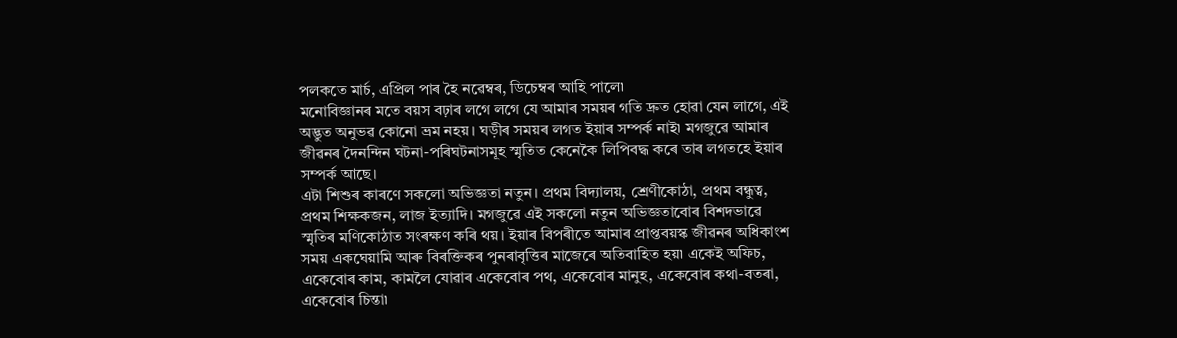পলকতে মাৰ্চ, এপ্ৰিল পাৰ হৈ নৱেম্বৰ, ডিচেম্বৰ আহি পালে৷
মনোবিজ্ঞানৰ মতে বয়স বঢ়াৰ লগে লগে যে আমাৰ সময়ৰ গতি দ্ৰুত হোৱা যেন লাগে, এই অদ্ভুত অনুভৱ কোনো ভ্ৰম নহয়। ঘড়ীৰ সময়ৰ লগত ইয়াৰ সম্পৰ্ক নাই৷ মগজুৱে আমাৰ জীৱনৰ দৈনন্দিন ঘটনা-পৰিঘটনাসমূহ স্মৃতিত কেনেকৈ লিপিবদ্ধ কৰে তাৰ লগতহে ইয়াৰ সম্পৰ্ক আছে।
এটা শিশুৰ কাৰণে সকলো অভিজ্ঞতা নতুন। প্ৰথম বিদ্যালয়, শ্ৰেণীকোঠা, প্ৰথম বন্ধুত্ব, প্ৰথম শিক্ষকজন, লাজ ইত্যাদি। মগজুৱে এই সকলো নতুন অভিজ্ঞতাবোৰ বিশদভাৱে স্মৃতিৰ মণিকোঠাত সংৰক্ষণ কৰি থয়। ইয়াৰ বিপৰীতে আমাৰ প্ৰাপ্তবয়স্ক জীৱনৰ অধিকাংশ সময় একঘেয়ামি আৰু বিৰক্তিকৰ পুনৰাবৃত্তিৰ মাজেৰে অতিবাহিত হয়৷ একেই অফিচ, একেবোৰ কাম, কামলৈ যোৱাৰ একেবোৰ পথ, একেবোৰ মানুহ, একেবোৰ কথা-বতৰা, একেবোৰ চিন্তা৷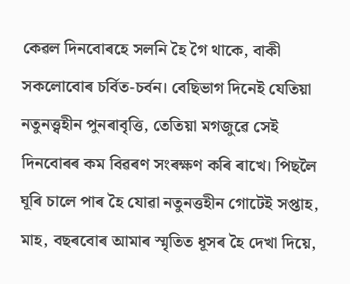কেৱল দিনবোৰহে সলনি হৈ গৈ থাকে, বাকী সকলোবোৰ চৰ্বিত-চৰ্বন। বেছিভাগ দিনেই যেতিয়া নতুনত্ত্বহীন পুনৰাবৃত্তি, তেতিয়া মগজুৱে সেই দিনবোৰৰ কম বিৱৰণ সংৰক্ষণ কৰি ৰাখে। পিছলৈ ঘূৰি চালে পাৰ হৈ যোৱা নতুনত্তহীন গোটেই সপ্তাহ, মাহ, বছৰবোৰ আমাৰ স্মৃতিত ধূসৰ হৈ দেখা দিয়ে,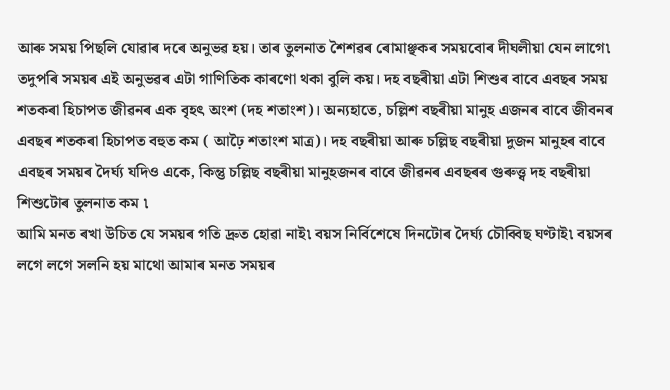আৰু সময় পিছলি যোৱাৰ দৰে অনুভৱ হয়। তাৰ তুলনাত শৈশৱৰ ৰোমাঞ্ছকৰ সময়বোৰ দীঘলীয়া যেন লাগে৷
তদুপৰি সময়ৰ এই অনুভৱৰ এটা গাণিতিক কাৰণো থকা বুলি কয়। দহ বছৰীয়া এটা শিশুৰ বাবে এবছৰ সময় শতকৰা হিচাপত জীৱনৰ এক বৃহৎ অংশ (দহ শতাংশ)। অন্যহাতে, চল্লিশ বছৰীয়া মানুহ এজনৰ বাবে জীবনৰ এবছৰ শতকৰা হিচাপত বহুত কম ( আঢ়ৈ শতাংশ মাত্ৰ)। দহ বছৰীয়া আৰু চল্লিছ বছৰীয়া দুজন মানুহৰ বাবে এবছৰ সময়ৰ দৈৰ্ঘ্য যদিও একে, কিন্তু চল্লিছ বছৰীয়া মানুহজনৰ বাবে জীৱনৰ এবছৰৰ গুৰুত্ত্ব দহ বছৰীয়া শিশুটোৰ তুলনাত কম ৷
আমি মনত ৰখা উচিত যে সময়ৰ গতি দ্ৰুত হোৱা নাই৷ বয়স নিৰ্বিশেষে দিনটোৰ দৈৰ্ঘ্য চৌব্বিছ ঘণ্টাই৷ বয়সৰ লগে লগে সলনি হয় মাথো আমাৰ মনত সময়ৰ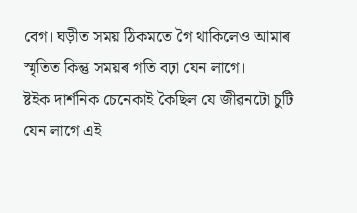বেগ। ঘড়ীত সময় ঠিকমতে গৈ থাকিলেও আমাৰ স্মৃতিত কিন্তু সময়ৰ গতি বঢ়া যেন লাগে।
ষ্টইক দাৰ্শনিক চেনেকাই কৈছিল যে জীৱনটো চুটি যেন লাগে এই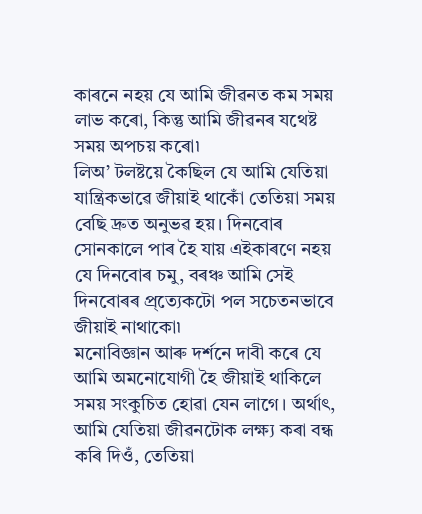কাৰনে নহয় যে আমি জীৱনত কম সময় লাভ কৰো, কিন্তু আমি জীৱনৰ যথেষ্ট সময় অপচয় কৰো৷
লিঅ’ টলষ্টয়ে কৈছিল যে আমি যেতিয়া যান্ত্ৰিকভাৱে জীয়াই থাকোঁ তেতিয়া সময় বেছি দ্ৰুত অনুভৱ হয়। দিনবোৰ সোনকালে পাৰ হৈ যায় এইকাৰণে নহয় যে দিনবোৰ চমু, বৰঞ্চ আমি সেই দিনবোৰৰ প্ৰ্ত্যেকটো পল সচেতনভাবে জীয়াই নাথাকো৷
মনোবিজ্ঞান আৰু দৰ্শনে দাবী কৰে যে আমি অমনোযোগী হৈ জীয়াই থাকিলে সময় সংকুচিত হোৱা যেন লাগে। অৰ্থাৎ, আমি যেতিয়া জীৱনটোক লক্ষ্য কৰা বন্ধ কৰি দিওঁ, তেতিয়া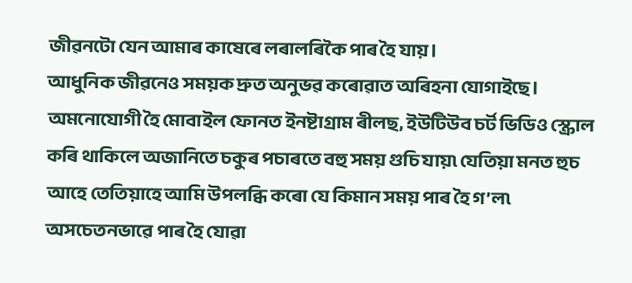জীৱনটো যেন আমাৰ কাষেৰে লৰালৰিকৈ পাৰ হৈ যায়।
আধুনিক জীৱনেও সময়ক দ্ৰুত অনুভৱ কৰোৱাত অৰিহনা যোগাইছে। অমনোযোগী হৈ মোবাইল ফোনত ইনষ্টাগ্ৰাম ৰীলছ, ইউটিউব চৰ্ট ভিডিও স্ক্ৰোল কৰি থাকিলে অজানিতে চকুৰ পচাৰতে বহু সময় গুচি যায়৷ যেতিয়া মনত হুচ আহে তেতিয়াহে আমি উপলব্ধি কৰো যে কিমান সময় পাৰ হৈ গ’ল৷ অসচেতনভাৱে পাৰ হৈ যোৱা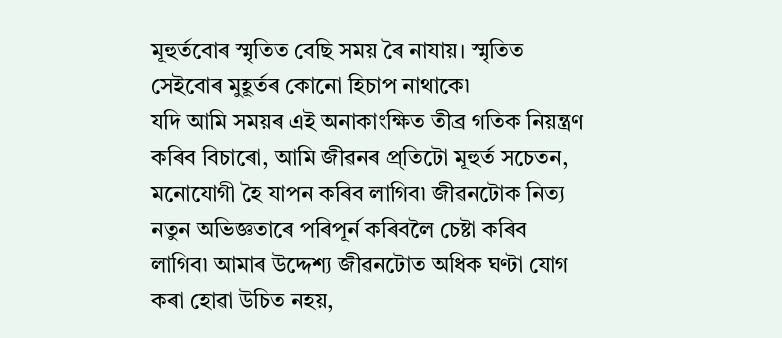মূহুৰ্তবোৰ স্মৃতিত বেছি সময় ৰৈ নাযায়। স্মৃতিত সেইবোৰ মুহূৰ্তৰ কোনো হিচাপ নাথাকে৷
যদি আমি সময়ৰ এই অনাকাংক্ষিত তীব্ৰ গতিক নিয়ন্ত্ৰণ কৰিব বিচাৰো, আমি জীৱনৰ প্ৰ্তিটো মূহুৰ্ত সচেতন, মনোযোগী হৈ যাপন কৰিব লাগিব৷ জীৱনটোক নিত্য নতুন অভিজ্ঞতাৰে পৰিপূৰ্ন কৰিবলৈ চেষ্টা কৰিব লাগিব৷ আমাৰ উদ্দেশ্য জীৱনটোত অধিক ঘণ্টা যোগ কৰা হোৱা উচিত নহয়,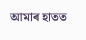আমাৰ হাতত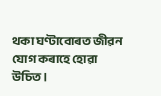থকা ঘণ্টাবোৰত জীৱন যোগ কৰাহে হোৱা উচিত।